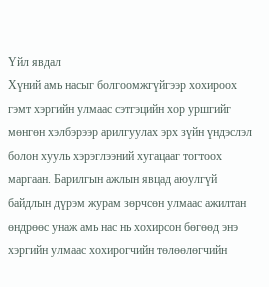Үйл явдал
Хүний амь насыг болгоомжгүйгээр хохироох гэмт хэргийн улмаас сэтгэцийн хор уршгийг мөнгөн хэлбэрээр арилгуулах эрх зүйн үндэслэл болон хууль хэрэглээний хугацааг тогтоох маргаан. Барилгын ажлын явцад аюулгүй байдлын дүрэм журам зөрчсөн улмаас ажилтан өндрөөс унаж амь нас нь хохирсон бөгөөд энэ хэргийн улмаас хохирогчийн төлөөлөгчийн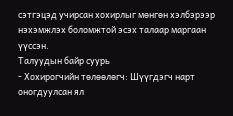сэтгэцэд учирсан хохирлыг мөнгөн хэлбэрээр нэхэмжлэх боломжтой эсэх талаар маргаан үүссэн.
Талуудын байр суурь
- Хохирогчийн төлөөлөгч: Шүүгдэгч нарт оногдуулсан ял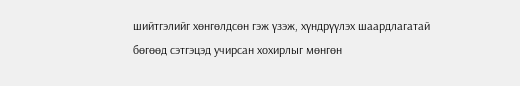шийтгэлийг хөнгөлдсөн гэж үзэж, хүндрүүлэх шаардлагатай бөгөөд сэтгэцэд учирсан хохирлыг мөнгөн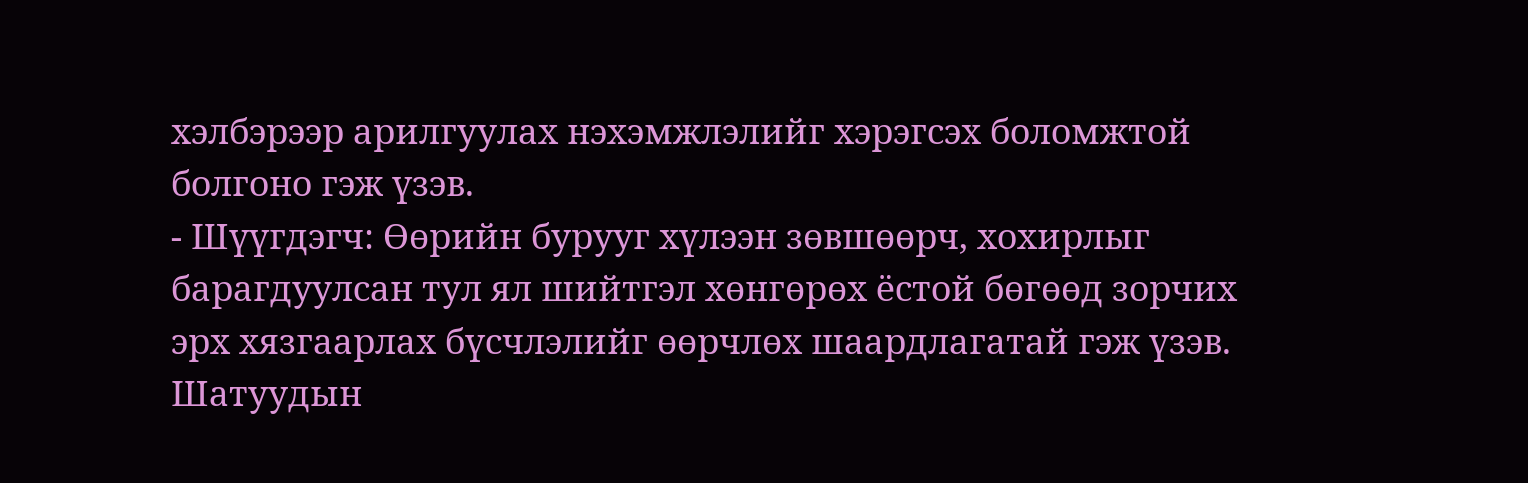хэлбэрээр арилгуулах нэхэмжлэлийг хэрэгсэх боломжтой болгоно гэж үзэв.
- Шүүгдэгч: Өөрийн бурууг хүлээн зөвшөөрч, хохирлыг барагдуулсан тул ял шийтгэл хөнгөрөх ёстой бөгөөд зорчих эрх хязгаарлах бүсчлэлийг өөрчлөх шаардлагатай гэж үзэв.
Шатуудын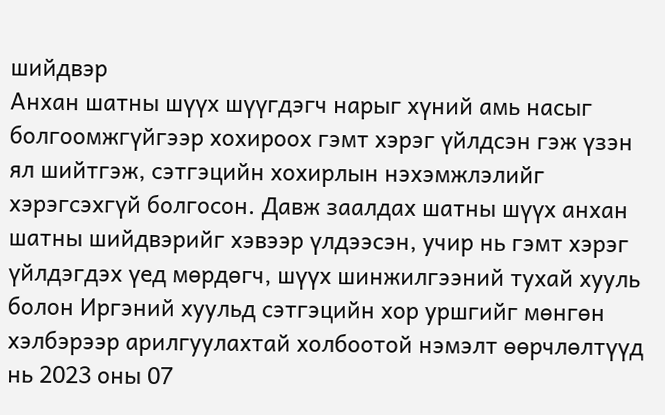шийдвэр
Анхан шатны шүүх шүүгдэгч нарыг хүний амь насыг болгоомжгүйгээр хохироох гэмт хэрэг үйлдсэн гэж үзэн ял шийтгэж, сэтгэцийн хохирлын нэхэмжлэлийг хэрэгсэхгүй болгосон. Давж заалдах шатны шүүх анхан шатны шийдвэрийг хэвээр үлдээсэн, учир нь гэмт хэрэг үйлдэгдэх үед мөрдөгч, шүүх шинжилгээний тухай хууль болон Иргэний хуульд сэтгэцийн хор уршгийг мөнгөн хэлбэрээр арилгуулахтай холбоотой нэмэлт өөрчлөлтүүд нь 2023 оны 07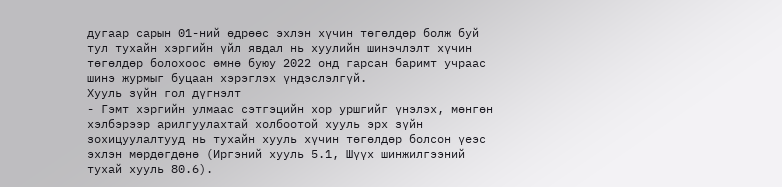дугаар сарын 01-ний өдрөөс эхлэн хүчин төгөлдөр болж буй тул тухайн хэргийн үйл явдал нь хуулийн шинэчлэлт хүчин төгөлдөр болохоос өмнө буюу 2022 онд гарсан баримт учраас шинэ журмыг буцаан хэрэглэх үндэслэлгүй.
Хууль зүйн гол дүгнэлт
- Гэмт хэргийн улмаас сэтгэцийн хор уршгийг үнэлэх, мөнгөн хэлбэрээр арилгуулахтай холбоотой хууль эрх зүйн зохицуулалтууд нь тухайн хууль хүчин төгөлдөр болсон үеэс эхлэн мөрдөгдөнө (Иргэний хууль 5.1, Шүүх шинжилгээний тухай хууль 80.6).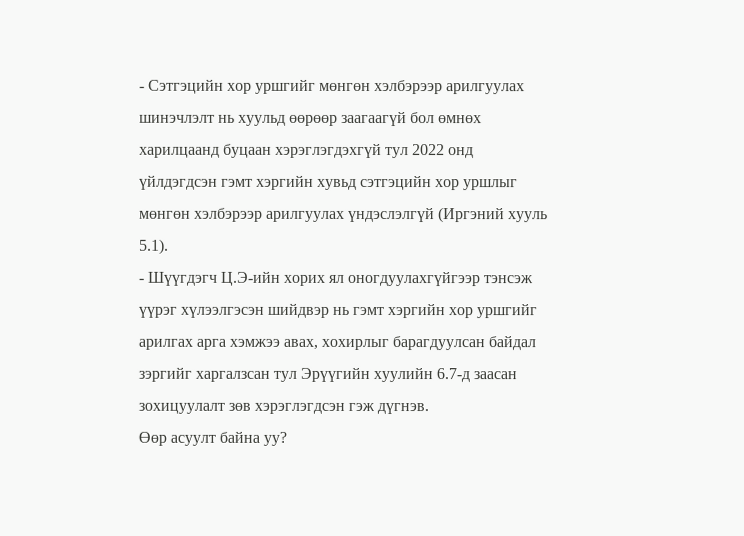- Сэтгэцийн хор уршгийг мөнгөн хэлбэрээр арилгуулах шинэчлэлт нь хуульд өөрөөр заагаагүй бол өмнөх харилцаанд буцаан хэрэглэгдэхгүй тул 2022 онд үйлдэгдсэн гэмт хэргийн хувьд сэтгэцийн хор уршлыг мөнгөн хэлбэрээр арилгуулах үндэслэлгүй (Иргэний хууль 5.1).
- Шүүгдэгч Ц.Э-ийн хорих ял оногдуулахгүйгээр тэнсэж үүрэг хүлээлгэсэн шийдвэр нь гэмт хэргийн хор уршгийг арилгах арга хэмжээ авах, хохирлыг барагдуулсан байдал зэргийг харгалзсан тул Эрүүгийн хуулийн 6.7-д заасан зохицуулалт зөв хэрэглэгдсэн гэж дүгнэв.
Өөр асуулт байна уу?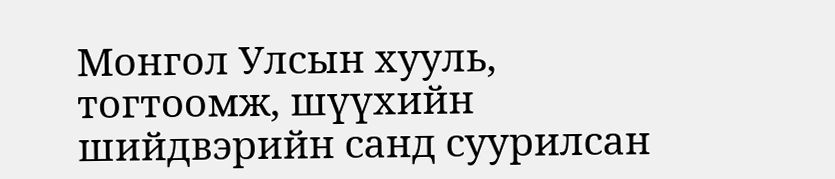Монгол Улсын хууль, тогтоомж, шүүхийн шийдвэрийн санд суурилсан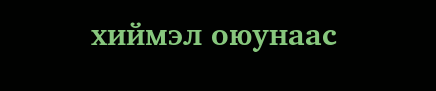хиймэл оюунаас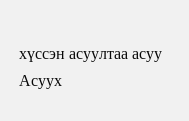хүссэн асуултаа асуу
Асуух